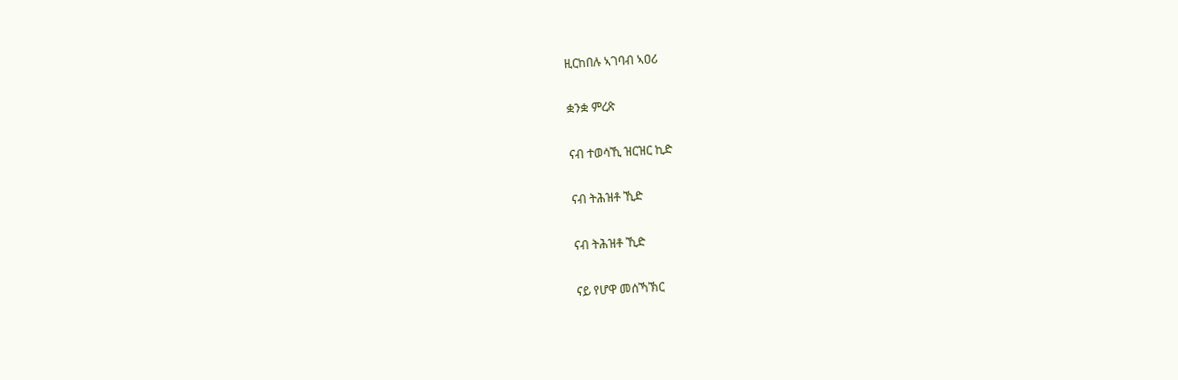ዚርከበሉ ኣገባብ ኣዐሪ

ቋንቋ ምረጽ

ናብ ተወሳኺ ዝርዝር ኪድ

ናብ ትሕዝቶ ኺድ

ናብ ትሕዝቶ ኺድ

ናይ የሆዋ መሰኻኽር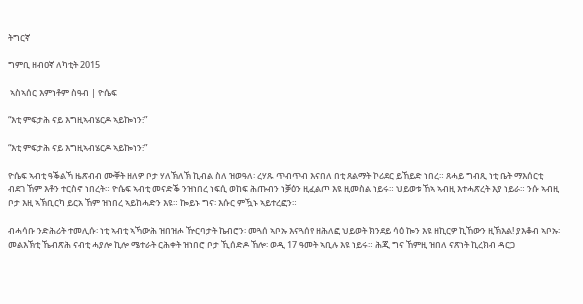ትግርኛ

ግምቢ ዘብዐኛ ለካቲት 2015

 ኣስኣሰር እምነቶም ስዓብ | ዮሴፍ

“እቲ ምፍታሕ ናይ እግዚኣብሄርዶ ኣይኰነን፧”

“እቲ ምፍታሕ ናይ እግዚኣብሄርዶ ኣይኰነን፧”

ዮሴፍ ኣብቲ ዓቕልኻ ዜጽብብ ሙቐት ዘለዎ ቦታ ሃለኽለኽ ኪብል ስለ ዝወዓለ፡ ረሃጹ ጥብጥብ እናበለ በቲ ጸልማት ኮሪደር ይኸይድ ነበረ። ጸሓይ ግብጺ ነቲ ቤት ማእሰርቲ ብደገ ኸም እቶን ተርስኖ ነበረት። ዮሴፍ ኣብቲ መናድቕ ንዝነበረ ነፍሲ ወከፍ ሕጡብን ነቓዕን ዚፈልጦ እዩ ዚመስል ነይሩ። ህይወቱ ኸኣ ኣብዚ እተሓጽረት እያ ነይራ። ንሱ ኣብዚ ቦታ እዚ ኣኽቢርካ ይርአ ኸም ዝነበረ ኣይከሓድን እዩ። ኰይኑ ግና፡ እሱር ምዃኑ ኣይተረፎን።

ብሓሳቡ ንድሕሪት ተመሊሱ፡ ነቲ ኣብቲ ኣኻውሕ ዝበዝሖ ዅርባታት ኬብሮን፡ መጓሰ ኣቦኡ እናጓሰየ ዘሕለፎ ህይወት ክንደይ ሳዕ ኰን እዩ ዘኪርዎ ኪኸውን ዚኽእል! ያእቆብ ኣቦኡ፡ መልእኽቲ ኼብጽሕ ናብቲ ሓያሎ ኪሎ ሜተራት ርሕቀት ዝነበሮ ቦታ ኺሰድዶ ኸሎ፡ ወዲ 17 ዓመት ኣቢሉ እዩ ነይሩ። ሕጂ ግና ኸምዚ ዝበለ ናጽነት ኪረክብ ዳርጋ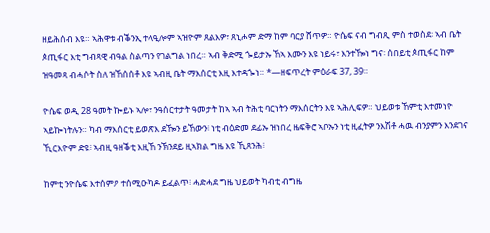ዘይሕሰብ እዩ። ኣሕዋቱ ብቕንኢ ተላዒሎም ኣዝዮም ጸልእዎ፣ ጸኒሖም ድማ ከም ባርያ ሸጥዎ። ዮሴፍ ናብ ግብጺ ምስ ተወስደ፡ ኣብ ቤት ጶጢፋር እቲ ግብጻዊ ብዓል ስልጣን የገልግል ነበረ። ኣብ ቅድሚ ጐይታኡ ኸኣ እሙን እዩ ነይሩ፣ እንተዀነ ግና፡ ሰበይቲ ጶጢፋር ከም ዝዓመጻ ብሓሶት ስለ ዝኸሰሰቶ እዩ ኣብዚ ቤት ማእሰርቲ እዚ እተዳጐነ። *—ዘፍጥረት ምዕራፍ 37, 39።

ዮሴፍ ወዲ 28 ዓመት ኰይኑ ኣሎ፣ ንዓሰርተታት ዓመታት ከኣ ኣብ ትሕቲ ባርነትን ማእሰርትን እዩ ኣሕሊፍዎ። ህይወቱ ኸምቲ እተመነዮ ኣይኰነትሉን። ካብ ማእሰርቲ ይወጽእ ደዀን ይኸውን፧ ነቲ ብዕድመ ደፊኡ ዝነበረ ዜፍቅሮ ኣቦኡን ነቲ ዚፈትዎ ንእሽቶ ሓዉ ብንያምን እንደገና ኺርእዮም ድዩ፧ ኣብዚ ዓዘቕቲ እዚኸ ንኽንደይ ዚኣክል ግዜ እዩ ኺጸንሕ፧

ከምቲ ንዮሴፍ እተሰምዖ ተሰሚዑካዶ ይፈልጥ፧ ሓድሓደ ግዜ ህይወት ካብቲ ብግዜ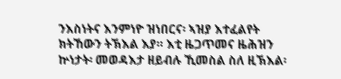ንእስነትና እንምነዮ ዝነበርና፡ ኣዝያ እተፈልየት ክትኸውን ትኽእል እያ። እቲ ዜጋጥመና ዜሕዝን ኵነታት፡ መወዳእታ ዘይብሉ ኺመስል ስለ ዚኽእል፡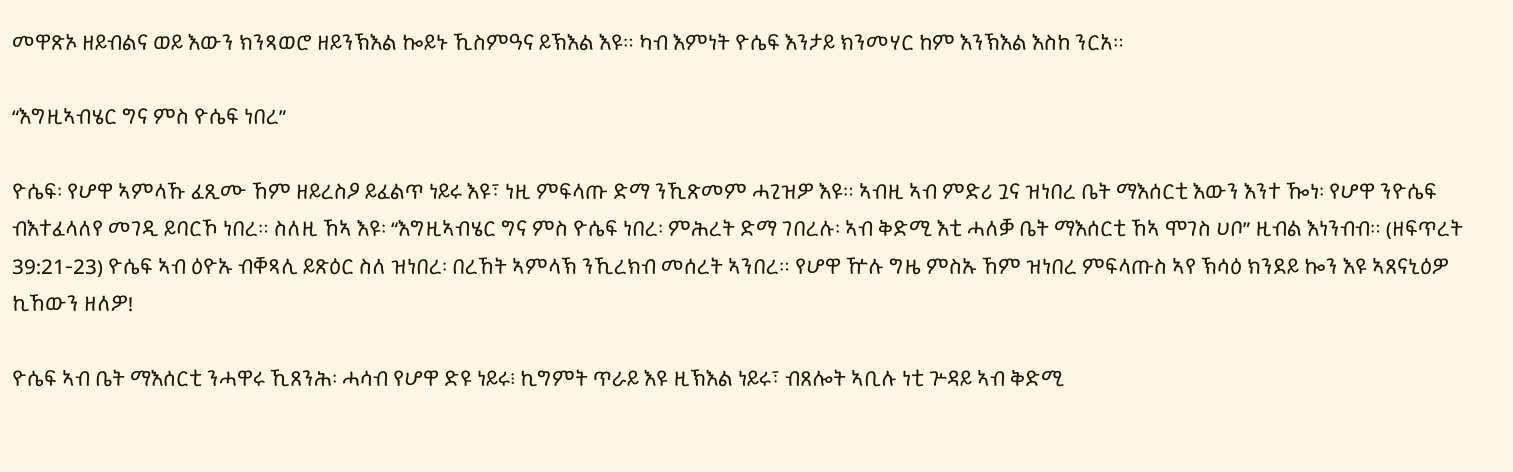መዋጽኦ ዘይብልና ወይ እውን ክንጻወሮ ዘይንኽእል ኰይኑ ኺስምዓና ይኽእል እዩ። ካብ እምነት ዮሴፍ እንታይ ክንመሃር ከም እንኽእል እስከ ንርአ።

“እግዚኣብሄር ግና ምስ ዮሴፍ ነበረ”

ዮሴፍ፡ የሆዋ ኣምላኹ ፈጺሙ ኸም ዘይረስዖ ይፈልጥ ነይሩ እዩ፣ ነዚ ምፍላጡ ድማ ንኺጽመም ሓጊዝዎ እዩ። ኣብዚ ኣብ ምድሪ ጓና ዝነበረ ቤት ማእሰርቲ እውን እንተ ዀነ፡ የሆዋ ንዮሴፍ ብእተፈላለየ መገዲ ይባርኾ ነበረ። ስለዚ ኸኣ እዩ፡ “እግዚኣብሄር ግና ምስ ዮሴፍ ነበረ፡ ምሕረት ድማ ገበረሉ፡ ኣብ ቅድሚ እቲ ሓለቓ ቤት ማእሰርቲ ኸኣ ሞገስ ሀቦ” ዚብል እነንብብ። (ዘፍጥረት 39:21-23) ዮሴፍ ኣብ ዕዮኡ ብቐጻሊ ይጽዕር ስለ ዝነበረ፡ በረኸት ኣምላኽ ንኺረክብ መሰረት ኣንበረ። የሆዋ ዅሉ ግዜ ምስኡ ኸም ዝነበረ ምፍላጡስ ኣየ ኽሳዕ ክንደይ ኰን እዩ ኣጸናኒዕዎ ኪኸውን ዘለዎ!

ዮሴፍ ኣብ ቤት ማእሰርቲ ንሓዋሩ ኺጸንሕ፡ ሓሳብ የሆዋ ድዩ ነይሩ፧ ኪግምት ጥራይ እዩ ዚኽእል ነይሩ፣ ብጸሎት ኣቢሉ ነቲ ጕዳይ ኣብ ቅድሚ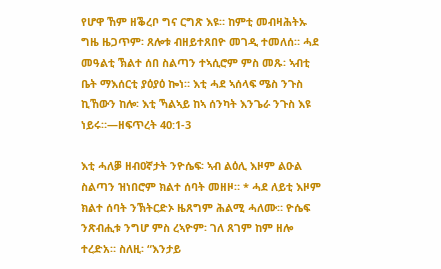የሆዋ ኸም ዘቕረቦ ግና ርግጽ እዩ። ከምቲ መብዛሕትኡ ግዜ ዜጋጥም፡ ጸሎቱ ብዘይተጸበዮ መገዲ ተመለሰ። ሓደ መዓልቲ ኽልተ ሰበ ስልጣን ተኣሲሮም ምስ መጹ፡ ኣብቲ ቤት ማእሰርቲ ያዕያዕ ኰነ። እቲ ሓደ ኣሰላፍ ሜስ ንጉስ ኪኸውን ከሎ፡ እቲ ኻልኣይ ከኣ ሰንካት እንጌራ ንጉስ እዩ ነይሩ።—ዘፍጥረት 40:1-3

እቲ ሓለቓ ዘብዐኛታት ንዮሴፍ፡ ኣብ ልዕሊ እዞም ልዑል  ስልጣን ዝነበሮም ክልተ ሰባት መዘዞ። * ሓደ ለይቲ እዞም ክልተ ሰባት ንኽትርድኦ ዜጸግም ሕልሚ ሓለሙ። ዮሴፍ ንጽብሒቱ ንግሆ ምስ ረኣዮም፡ ገለ ጸገም ከም ዘሎ ተረድአ። ስለዚ፡ “እንታይ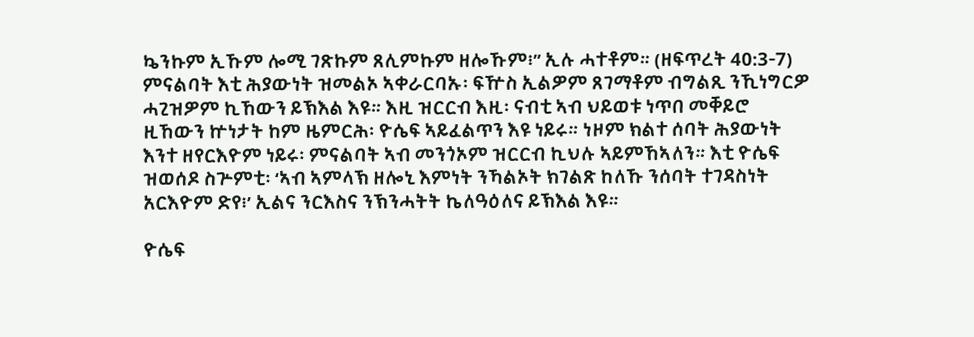ኴንኩም ኢኹም ሎሚ ገጽኩም ጸሊምኩም ዘሎኹም፧” ኢሉ ሓተቶም። (ዘፍጥረት 40:3-7) ምናልባት እቲ ሕያውነት ዝመልኦ ኣቀራርባኡ፡ ፍዅስ ኢልዎም ጸገማቶም ብግልጺ ንኺነግርዎ ሓጊዝዎም ኪኸውን ይኽእል እዩ። እዚ ዝርርብ እዚ፡ ናብቲ ኣብ ህይወቱ ነጥበ መቐይሮ ዚኸውን ኵነታት ከም ዜምርሕ፡ ዮሴፍ ኣይፈልጥን እዩ ነይሩ። ነዞም ክልተ ሰባት ሕያውነት እንተ ዘየርእዮም ነይሩ፡ ምናልባት ኣብ መንጎኦም ዝርርብ ኪህሉ ኣይምኸኣለን። እቲ ዮሴፍ ዝወሰዶ ስጕምቲ፡ ‘ኣብ ኣምላኽ ዘሎኒ እምነት ንኻልኦት ክገልጽ ከለኹ ንሰባት ተገዳስነት አርእዮም ድየ፧’ ኢልና ንርእስና ንኽንሓትት ኬለዓዕለና ይኽእል እዩ።

ዮሴፍ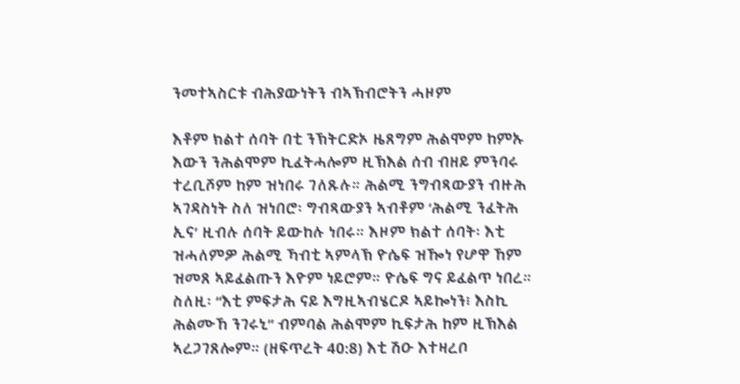ንመተኣስርቱ ብሕያውነትን ብኣኽብሮትን ሓዞም

እቶም ክልተ ሰባት በቲ ንኽትርድኦ ዜጸግም ሕልሞም ከምኡ እውን ንሕልሞም ኪፈትሓሎም ዚኽእል ሰብ ብዘይ ምንባሩ ተረቢሾም ከም ዝነበሩ ገለጹሉ። ሕልሚ ንግብጻውያን ብዙሕ ኣገዳስነት ስለ ዝነበሮ፡ ግብጻውያን ኣብቶም ‘ሕልሚ ንፈትሕ ኢና’ ዚብሉ ሰባት ይውከሉ ነበሩ። እዞም ክልተ ሰባት፡ እቲ ዝሓለምዎ ሕልሚ ኻብቲ ኣምላኽ ዮሴፍ ዝዀነ የሆዋ ኸም ዝመጸ ኣይፈልጡን እዮም ነይሮም። ዮሴፍ ግና ይፈልጥ ነበረ። ስለዚ፡ “እቲ ምፍታሕ ናይ እግዚኣብሄርዶ ኣይኰነን፧ እስኪ ሕልሙኸ ንገሩኒ” ብምባል ሕልሞም ኪፍታሕ ከም ዚኽእል ኣረጋገጸሎም። (ዘፍጥረት 40:8) እቲ ሽዑ እተዛረቦ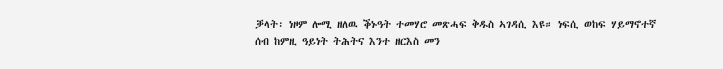ቓላት፡ ነዞም ሎሚ ዘለዉ ቕኑዓት ተመሃሮ መጽሓፍ ቅዱስ ኣገዳሲ እዩ። ነፍሲ ወከፍ ሃይማኖተኛ ሰብ ከምዚ ዓይነት ትሕትና እንተ ዘርእስ መን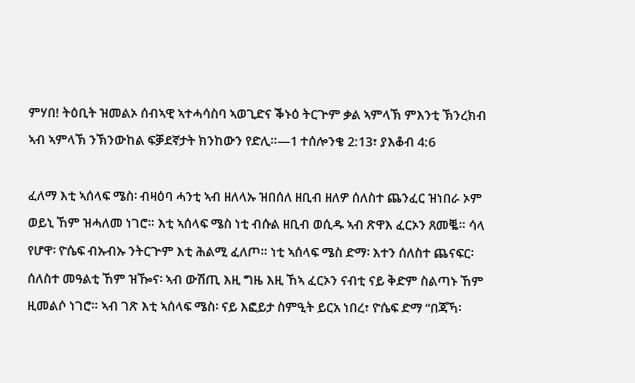ምሃበ! ትዕቢት ዝመልኦ ሰብኣዊ ኣተሓሳስባ ኣወጊድና ቕኑዕ ትርጕም ቃል ኣምላኽ ምእንቲ ኽንረክብ ኣብ ኣምላኽ ንኽንውከል ፍቓደኛታት ክንከውን የድሊ።—1 ተሰሎንቄ 2:13፣ ያእቆብ 4:6

ፈለማ እቲ ኣሰላፍ ሜስ፡ ብዛዕባ ሓንቲ ኣብ ዘለላኡ ዝበሰለ ዘቢብ ዘለዎ ሰለስተ ጨንፈር ዝነበራ ኦም ወይኒ ኸም ዝሓለመ ነገሮ። እቲ ኣሰላፍ ሜስ ነቲ ብሱል ዘቢብ ወሲዱ ኣብ ጽዋእ ፈርኦን ጸመቘ። ሳላ የሆዋ፡ ዮሴፍ ብኡብኡ ንትርጕም እቲ ሕልሚ ፈለጦ። ነቲ ኣሰላፍ ሜስ ድማ፡ እተን ሰለስተ ጨናፍር፡ ሰለስተ መዓልቲ ኸም ዝዀና፡ ኣብ ውሽጢ እዚ ግዜ እዚ ኸኣ ፈርኦን ናብቲ ናይ ቅድም ስልጣኑ ኸም ዚመልሶ ነገሮ። ኣብ ገጽ እቲ ኣሰላፍ ሜስ፡ ናይ እፎይታ ስምዒት ይርአ ነበረ፣ ዮሴፍ ድማ “በጃኻ፡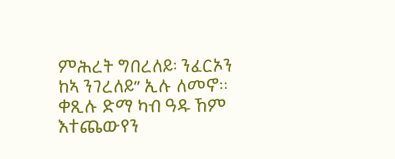ምሕረት ግበረለይ፡ ንፈርኦን ከኣ ንገረለይ” ኢሉ ለመኖ። ቀጺሉ ድማ ካብ ዓዱ ኸም እተጨውየን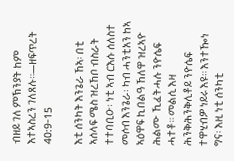ብዘይ ገለ ምኽንያት ከም እተኣስረን ገለጸሉ።—ዘፍጥረት 40:9-15

እቲ ሰንካት እንጌራ ኸኣ፡ በቲ ኣሰላፍ ሜስ ዝረኸቦ ብስራት ተተባቢዑ፡ ነቲ ኣብ ርእሱ ሰለስተ መሶብ እንጌራ፡ ካብ ሓንቲአን ከኣ ኣዕዋፍ ኪበልዓ ኸለዋ ዝረኣዮ ሕልሙ ኺፈትሓሉ ንዮሴፍ ሓተቶ። መልሲ እዛ ሕንቅሕንቅሊቶይ ንዮሴፍ ተዋሂብዎ ነይሩ እዩ። እንተዀነ ግና፡ እዚ ነቲ ሰንካቲ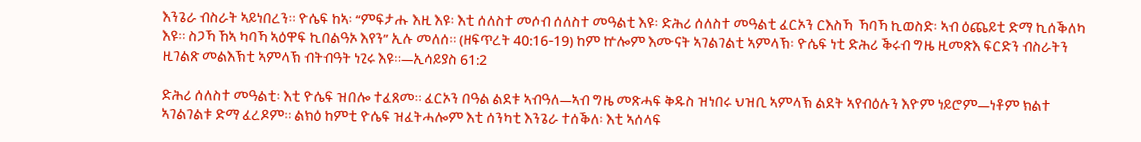እንጌራ ብስራት ኣይነበረን። ዮሴፍ ከኣ፡ “ምፍታሑ እዚ እዩ፡ እቲ ሰለስተ መሶብ ሰለስተ መዓልቲ እዩ፡ ድሕሪ ሰለስተ መዓልቲ ፈርኦን ርእስኻ  ኻባኻ ኪወስድ፡ ኣብ ዕጨይቲ ድማ ኪሰቕለካ እዩ። ስጋኻ ኸኣ ካባኻ ኣዕዋፍ ኪበልዓኦ እየን” ኢሉ መለሰ። (ዘፍጥረት 40:16-19) ከም ኵሎም እሙናት ኣገልገልቲ ኣምላኽ፡ ዮሴፍ ነቲ ድሕሪ ቕሩብ ግዜ ዚመጽእ ፍርድን ብስራትን ዚገልጽ መልእኽቲ ኣምላኽ ብትብዓት ነጊሩ እዩ።—ኢሳይያስ 61:2

ድሕሪ ሰለስተ መዓልቲ፡ እቲ ዮሴፍ ዝበሎ ተፈጸመ። ፈርኦን በዓል ልደቱ ኣብዓለ—ኣብ ግዜ መጽሓፍ ቅዱስ ዝነበሩ ህዝቢ ኣምላኽ ልደት ኣየብዕሉን እዮም ነይሮም—ነቶም ክልተ ኣገልገልቱ ድማ ፈረዶም። ልክዕ ከምቲ ዮሴፍ ዝፈትሓሎም እቲ ሰንካቲ እንጌራ ተሰቕለ፡ እቲ ኣሰላፍ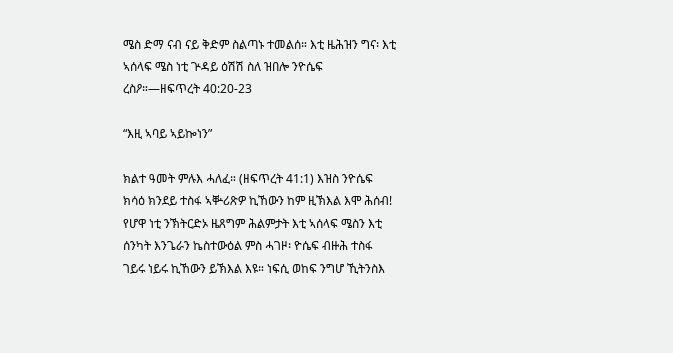ሜስ ድማ ናብ ናይ ቅድም ስልጣኑ ተመልሰ። እቲ ዜሕዝን ግና፡ እቲ ኣሰላፍ ሜስ ነቲ ጕዳይ ዕሽሽ ስለ ዝበሎ ንዮሴፍ ረስዖ።—ዘፍጥረት 40:20-23

“እዚ ኣባይ ኣይኰነን”

ክልተ ዓመት ምሉእ ሓለፈ። (ዘፍጥረት 41:1) እዝስ ንዮሴፍ ክሳዕ ክንደይ ተስፋ ኣቝሪጽዎ ኪኸውን ከም ዚኽእል እሞ ሕሰብ! የሆዋ ነቲ ንኽትርድኦ ዜጸግም ሕልምታት እቲ ኣሰላፍ ሜስን እቲ ሰንካት እንጌራን ኬስተውዕል ምስ ሓገዞ፡ ዮሴፍ ብዙሕ ተስፋ ገይሩ ነይሩ ኪኸውን ይኽእል እዩ። ነፍሲ ወከፍ ንግሆ ኺትንስእ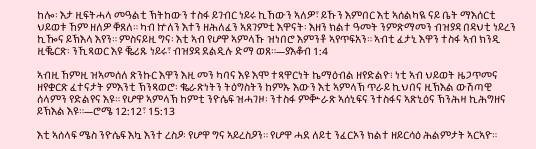ከሎ፡ እታ ዚፍትሓላ መዓልቲ ኽትከውን ተስፋ ይገብር ነይሩ ኪኸውን ኣለዎ፣ ይኹን እምበር እቲ ኣሰልካዪ ናይ ቤት ማእሰርቲ ህይወቱ ኸም ዘለዎ ቐጸለ። ካብ ኵለን እተን ዘሕለፈን ኣጸገምቲ እዋናት፡ እዘን ክልተ ዓመት ንምጽማመን ብዝያዳ በዳህቲ ነይረን ኪዀና ይኽእላ እየን። ምስናይዚ ግና፡ እቲ ኣብ የሆዋ ኣምላኹ ዝነበሮ እምንቶ ኣየጥፍአን። ኣብቲ ፈታኒ እዋን ተስፋ ኣብ ክንዲ ዚቘርጽ፡ ንኺጻወር እዩ ቘሪጹ ነይሩ፣ ብዝያዳ ደልዲሉ ድማ ወጸ።—ያእቆብ 1:4

ኣብዚ ኸምዚ ዝኣመሰለ ጽንኩር እዋን እዚ መን ካባና እዩ እሞ ተጻዋርነት ኬማዕብል ዘየድልዮ፧ ነቲ ኣብ ህይወት ዜጋጥመና ዘየቋርጽ ፈተናታት ምእንቲ ኽንጻወሮ፡ ቈራጽነትን ትዕግስትን ከምኡ እውን እቲ ኣምላኽ ጥራይ ኪህበና ዚኽእል ውሽጣዊ ሰላምን የድልየና እዩ። የሆዋ ኣምላኽ ከምቲ ንዮሴፍ ዝሓገዞ፡ ንተስፋ ምቝራጽ ኣሰኒፍና ንተስፋና ኣጽኒዕና ኽንሕዛ ኪሕግዘና ይኽእል እዩ።—ሮሜ 12:12፣ 15:13

እቲ ኣሰላፍ ሜስ ንዮሴፍ እኳ እንተ ረስዖ፡ የሆዋ ግና ኣይረስዖን። የሆዋ ሓደ ለይቲ ንፈርኦን ክልተ ዘይርሳዕ ሕልምታት ኣርኣዮ።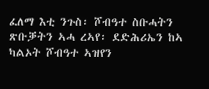ፈለማ እቲ ንጉስ፡ ሾብዓተ ስቡሓትን ጽቡቓትን ኣሓ ረኣየ፡ ደድሕሪኤን ከኣ ካልኦት ሾብዓተ ኣዝየን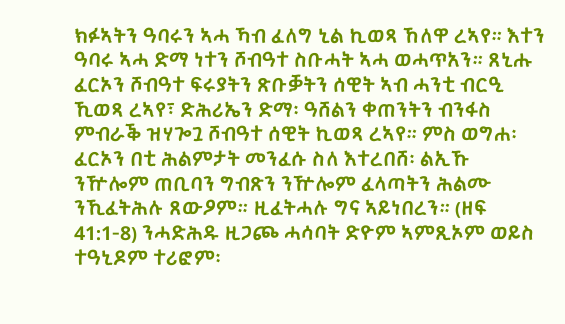ክፉኣትን ዓባሩን ኣሓ ኻብ ፈለግ ኒል ኪወጻ ኸለዋ ረኣየ። እተን ዓባሩ ኣሓ ድማ ነተን ሾብዓተ ስቡሓት ኣሓ ወሓጥአን። ጸኒሑ ፈርኦን ሾብዓተ ፍሩያትን ጽቡቓትን ሰዊት ኣብ ሓንቲ ብርዒ ኺወጻ ረኣየ፣ ድሕሪኤን ድማ፡ ዓሸልን ቀጠንትን ብንፋስ ምብራቕ ዝሃጐጓ ሾብዓተ ሰዊት ኪወጻ ረኣየ። ምስ ወግሐ፡ ፈርኦን በቲ ሕልምታት መንፈሱ ስለ እተረበሸ፡ ልኢኹ ንዅሎም ጠቢባን ግብጽን ንዅሎም ፈላጣትን ሕልሙ ንኺፈትሕሉ ጸውዖም። ዚፈትሓሉ ግና ኣይነበረን። (ዘፍ 41:1-8) ንሓድሕዱ ዚጋጮ ሓሳባት ድዮም ኣምጺኦም ወይስ ተዓኒዶም ተሪፎም፡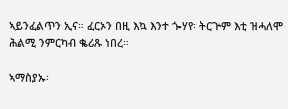ኣይንፈልጥን ኢና። ፈርኦን በዚ እኳ እንተ ጐሃየ፡ ትርጕም እቲ ዝሓለሞ ሕልሚ ንምርካብ ቈሪጹ ነበረ።

ኣማስያኡ፡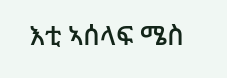እቲ ኣሰላፍ ሜስ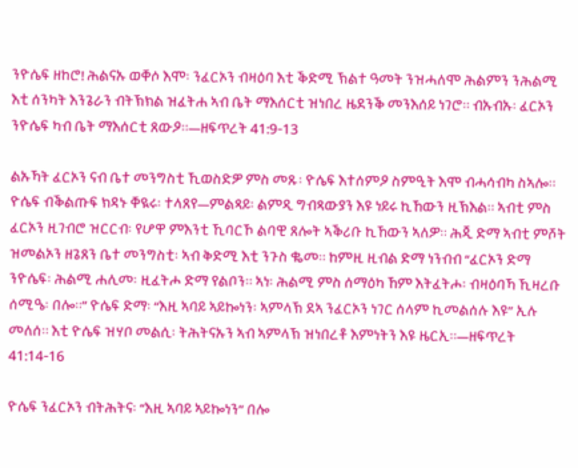ንዮሴፍ ዘከሮ! ሕልናኡ ወቐሶ እሞ፡ ንፈርኦን ብዛዕባ እቲ ቕድሚ ኽልተ ዓመት ንዝሓለሞ ሕልምን ንሕልሚ እቲ ሰንካት እንጌራን ብትኽክል ዝፈትሐ ኣብ ቤት ማእሰርቲ ዝነበረ ዜደንቕ መንእሰይ ነገሮ። ብኡብኡ፡ ፈርኦን ንዮሴፍ ካብ ቤት ማእሰርቲ ጸውዖ።—ዘፍጥረት 41:9-13

ልኡኻት ፈርኦን ናብ ቤተ መንግስቲ ኺወስድዎ ምስ መጹ፡ ዮሴፍ እተሰምዖ ስምዒት እሞ ብሓሳብካ ስኣሎ። ዮሴፍ ብቕልጡፍ ክዳኑ ቐዪሩ፡ ተላጸየ—ምልጻይ፡ ልምዲ ግብጻውያን እዩ ነይሩ ኪኸውን ዚኽእል። ኣብቲ ምስ ፈርኦን ዚገብሮ ዝርርብ፡ የሆዋ ምእንቲ ኺባርኾ ልባዊ ጸሎት ኣቕሪቡ ኪኸውን ኣለዎ። ሕጂ ድማ ኣብቲ ምሾት ዝመልኦን ዘጌጸን ቤተ መንግስቲ፡ ኣብ ቅድሚ እቲ ንጉስ ቈመ። ከምዚ ዚብል ድማ ነንብብ “ፈርኦን ድማ ንዮሴፍ፡ ሕልሚ ሐሊመ፡ ዚፈትሖ ድማ የልቦን። ኣነ፡ ሕልሚ ምስ ሰማዕካ ኸም እትፈትሖ፡ ብዛዕባኻ ኺዛረቡ ሰሚዔ፡ በሎ።” ዮሴፍ ድማ፡ “እዚ ኣባይ ኣይኰነን፡ ኣምላኽ ደኣ ንፈርኦን ነገር ሰላም ኪመልሰሉ እዩ” ኢሉ መለሰ። እቲ ዮሴፍ ዝሃቦ መልሲ፡ ትሕትናኡን ኣብ ኣምላኽ ዝነበረቶ እምነትን እዩ ዜርኢ።—ዘፍጥረት 41:14-16

ዮሴፍ ንፈርኦን ብትሕትና፡ “እዚ ኣባይ ኣይኰነን” በሎ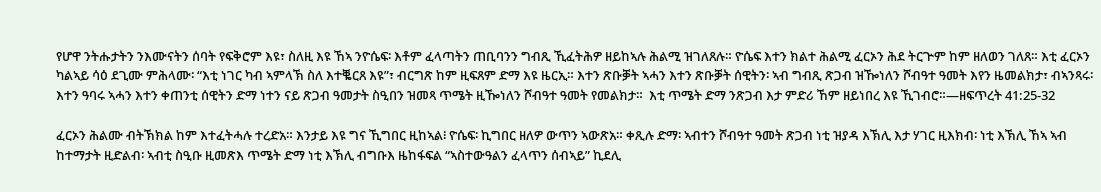የሆዋ ንትሑታትን ንእሙናትን ሰባት የፍቅሮም እዩ፣ ስለዚ እዩ ኸኣ ንዮሴፍ፡ እቶም ፈላጣትን ጠቢባንን ግብጺ ኺፈትሕዎ ዘይከኣሉ ሕልሚ ዝገለጸሉ። ዮሴፍ እተን ክልተ ሕልሚ ፈርኦን ሕደ ትርጕም ከም ዘለወን ገለጸ። እቲ ፈርኦን ካልኣይ ሳዕ ደጊሙ ምሕላሙ፡ “እቲ ነገር ካብ ኣምላኽ ስለ እተቘርጸ እዩ”፣ ብርግጽ ከም ዚፍጸም ድማ እዩ ዜርኢ። እተን ጽቡቓት ኣሓን እተን ጽቡቓት ሰዊትን፡ ኣብ ግብጺ ጽጋብ ዝዀነለን ሾብዓተ ዓመት እየን ዜመልክታ፣ ብኣንጻሩ፡ እተን ዓባሩ ኣሓን እተን ቀጠንቲ ሰዊትን ድማ ነተን ናይ ጽጋብ ዓመታት ስዒበን ዝመጻ ጥሜት ዚዀነለን ሾብዓተ ዓመት የመልክታ።  እቲ ጥሜት ድማ ንጽጋብ እታ ምድሪ ኸም ዘይነበረ እዩ ኺገብሮ።—ዘፍጥረት 41:25-32

ፈርኦን ሕልሙ ብትኽክል ከም እተፈትሓሉ ተረድአ። እንታይ እዩ ግና ኺግበር ዚከኣል፧ ዮሴፍ፡ ኪግበር ዘለዎ ውጥን ኣውጽአ። ቀጺሉ ድማ፡ ኣብተን ሾብዓተ ዓመት ጽጋብ ነቲ ዝያዳ እኽሊ እታ ሃገር ዚእክብ፡ ነቲ እኽሊ ኸኣ ኣብ ከተማታት ዚድልብ፡ ኣብቲ ስዒቡ ዚመጽእ ጥሜት ድማ ነቲ እኽሊ ብግቡእ ዜከፋፍል “ኣስተውዓልን ፈላጥን ሰብኣይ” ኪደሊ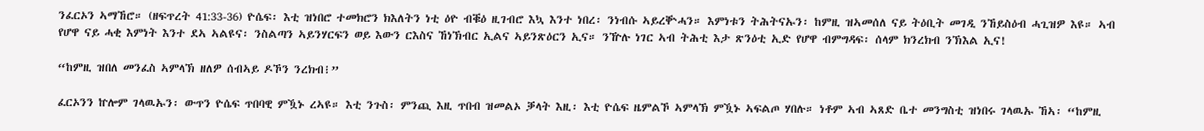ንፈርኦን ኣማኸሮ። (ዘፍጥረት 41:33-36) ዮሴፍ፡ እቲ ዝነበሮ ተመክሮን ክእለትን ነቲ ዕዮ ብቑዕ ዚገብሮ እኳ እንተ ነበረ፡ ንነብሱ ኣይረቝሓን። እምነቱን ትሕትናኡን፡ ከምዚ ዝኣመሰለ ናይ ትዕቢት መገዲ ንኸይስዕብ ሓጊዝዎ እዩ። ኣብ የሆዋ ናይ ሓቂ እምነት እንተ ደኣ ኣልዩና፡ ንስልጣን ኣይንሃርፍን ወይ እውን ርእስና ኸነኽብር ኢልና ኣይንጽዕርን ኢና። ንዅሉ ነገር ኣብ ትሕቲ እታ ጽንዕቲ ኢድ የሆዋ ብምግዳፍ፡ ሰላም ክንረክብ ንኽእል ኢና!

“ከምዚ ዝበለ መንፈስ ኣምላኽ ዘለዎ ሰብኣይ ዶኾን ንረክብ፧”

ፈርኦንን ኵሎም ገላዉኡን፡ ውጥን ዮሴፍ ጥበባዊ ምዃኑ ረኣዩ። እቲ ንጉስ፡ ምንጪ እዚ ጥበብ ዝመልኦ ቓላት እዚ፡ እቲ ዮሴፍ ዜምልኾ ኣምላኽ ምዃኑ ኣፍልጦ ሃበሉ። ነቶም ኣብ ኣጸድ ቤተ መንግስቲ ዝነበሩ ገላዉኡ ኸኣ፡ “ከምዚ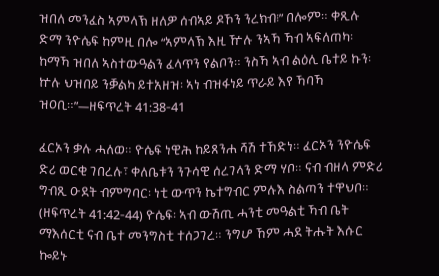ዝበለ መንፈስ ኣምላኽ ዘለዎ ሰብኣይ ዶኾን ንረክብ፧” በሎም። ቀጺሉ ድማ ንዮሴፍ ከምዚ በሎ “ኣምላኽ እዚ ዅሉ ንኣኻ ኻብ ኣፍለጠካ፡ ከማኻ ዝበለ ኣስተውዓልን ፈላጥን የልቦን። ንስኻ ኣብ ልዕሊ ቤተይ ኩን፡ ኵሉ ህዝበይ ንቓልካ ይተአዘዝ፡ ኣነ ብዝፋነይ ጥራይ እየ ኻባኻ ዝዐቢ።”—ዘፍጥረት 41:38-41

ፈርኦን ቃሉ ሓለወ። ዮሴፍ ነዊሕ ከይጸንሐ ሻሽ ተኸድነ። ፈርኦን ንዮሴፍ ድሪ ወርቂ ገበረሉ፣ ቀለቤቱን ንጉሳዊ ሰረገላን ድማ ሃቦ። ናብ ብዘላ ምድሪ ግብጺ ዑደት ብምግባር፡ ነቲ ውጥን ኬተግብር ምሉእ ስልጣን ተዋህቦ። (ዘፍጥረት 41:42-44) ዮሴፍ፡ ኣብ ውሽጢ ሓንቲ መዓልቲ ኻብ ቤት ማእሰርቲ ናብ ቤተ መንግስቲ ተሰጋገረ። ንግሆ ኸም ሓደ ትሑት እሱር ኰይኑ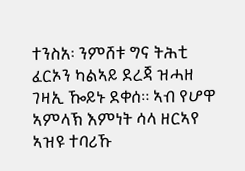ተንስአ፡ ንምሸቱ ግና ትሕቲ ፈርኦን ካልኣይ ደረጃ ዝሓዘ ገዛኢ ዀይኑ ደቀሰ። ኣብ የሆዋ ኣምላኽ እምነት ሳላ ዘርኣየ ኣዝዩ ተባሪኹ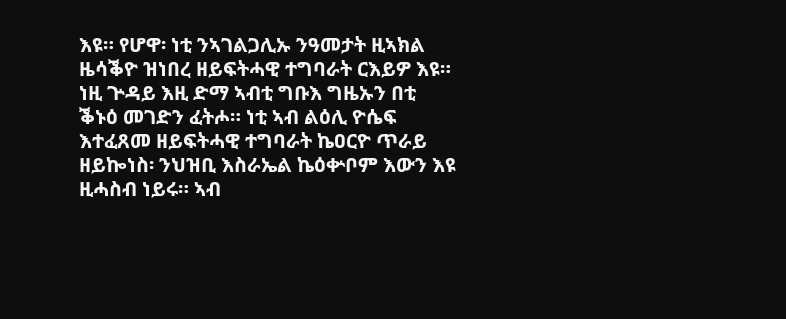እዩ። የሆዋ፡ ነቲ ንኣገልጋሊኡ ንዓመታት ዚኣክል ዜሳቕዮ ዝነበረ ዘይፍትሓዊ ተግባራት ርእይዎ እዩ። ነዚ ጕዳይ እዚ ድማ ኣብቲ ግቡእ ግዜኡን በቲ ቕኑዕ መገድን ፈትሖ። ነቲ ኣብ ልዕሊ ዮሴፍ እተፈጸመ ዘይፍትሓዊ ተግባራት ኬዐርዮ ጥራይ ዘይኰነስ፡ ንህዝቢ እስራኤል ኬዕቍቦም እውን እዩ ዚሓስብ ነይሩ። ኣብ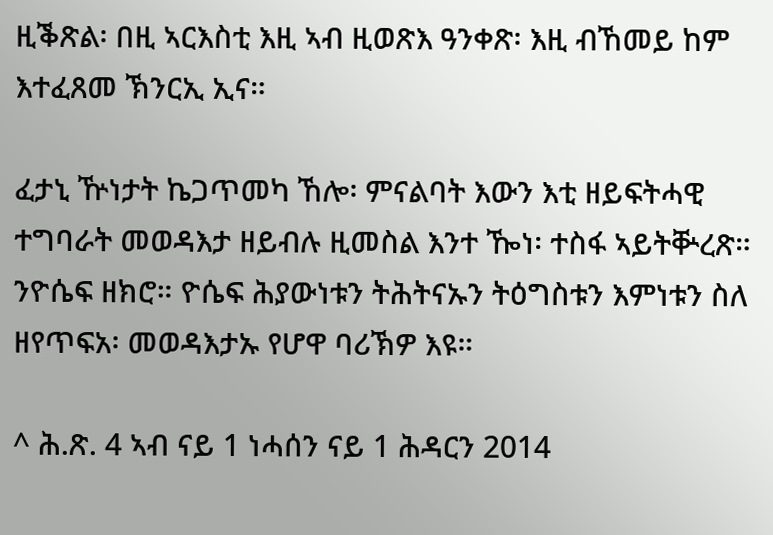ዚቕጽል፡ በዚ ኣርእስቲ እዚ ኣብ ዚወጽእ ዓንቀጽ፡ እዚ ብኸመይ ከም እተፈጸመ ኽንርኢ ኢና።

ፈታኒ ዅነታት ኬጋጥመካ ኸሎ፡ ምናልባት እውን እቲ ዘይፍትሓዊ ተግባራት መወዳእታ ዘይብሉ ዚመስል እንተ ዀነ፡ ተስፋ ኣይትቝረጽ። ንዮሴፍ ዘክሮ። ዮሴፍ ሕያውነቱን ትሕትናኡን ትዕግስቱን እምነቱን ስለ ዘየጥፍአ፡ መወዳእታኡ የሆዋ ባሪኽዎ እዩ።

^ ሕ.ጽ. 4 ኣብ ናይ 1 ነሓሰን ናይ 1 ሕዳርን 2014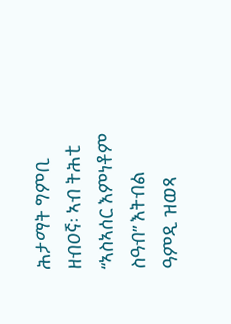ሕታማት ግምቢ ዘብዐኛ፡ ኣብ ትሕቲ “ኣስኣሰር እምነቶም ስዓብ” እትብል ዓምዲ ዝወጻ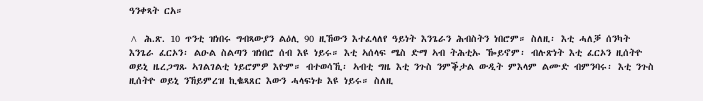ዓንቀጻት ርአ።

^ ሕ.ጽ. 10 ጥንቲ ዝነበሩ ግብጻውያን ልዕሊ 90 ዚኸውን እተፈላለየ ዓይነት እንጌራን ሕብስትን ነበሮም። ስለዚ፡ እቲ ሓለቓ ሰንካት እንጌራ ፈርኦን፡ ልዑል ስልጣን ዝነበሮ ሰብ እዩ ነይሩ። እቲ ኣሰላፍ ሜስ ድማ ኣብ ትሕቲኡ ዀይኖም፡ ብሉጽነት እቲ ፈርኦን ዚሰትዮ ወይኒ ዜረጋግጹ ኣገልገልቲ ነይሮምዎ እዮም። ብተወሳኺ፡ ኣብቲ ግዜ እቲ ንጉስ ንምቕታል ውዲት ምእላም ልሙድ ብምንባሩ፡ እቲ ንጉስ ዚሰትዮ ወይኒ ንኸይምረዝ ኪቈጻጸር እውን ሓላፍነቱ እዩ ነይሩ። ስለዚ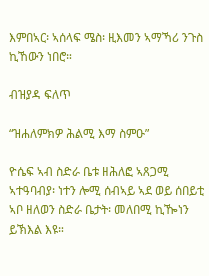እምበኣር፡ ኣሰላፍ ሜስ፡ ዚእመን ኣማኻሪ ንጉስ ኪኸውን ነበሮ።

ብዝያዳ ፍለጥ

“ዝሐለምክዎ ሕልሚ እማ ስምዑ”

ዮሴፍ ኣብ ስድራ ቤቱ ዘሕለፎ ኣጸጋሚ ኣተዓባብያ፡ ነተን ሎሚ ሰብኣይ ኣደ ወይ ሰበይቲ ኣቦ ዘለወን ስድራ ቤታት፡ መለበሚ ኪዀነን ይኽእል እዩ።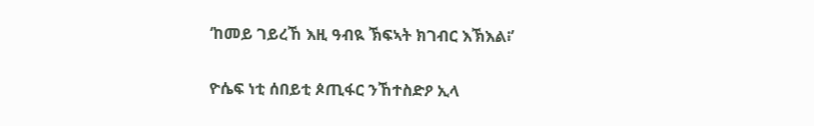‘ከመይ ገይረኸ እዚ ዓብዪ ኽፍኣት ክገብር እኽእል፧’

ዮሴፍ ነቲ ሰበይቲ ጶጢፋር ንኸተስድዖ ኢላ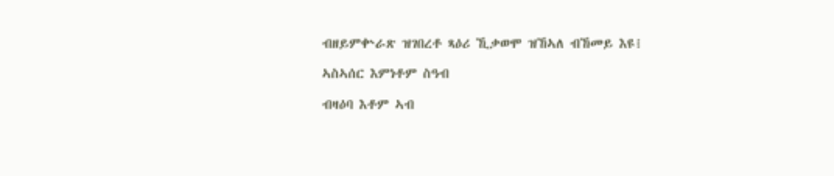ብዘይምቍራጽ ዝገበረቶ ጻዕሪ ኺቃወሞ ዝኸኣለ ብኸመይ እዩ፧

ኣስኣሰር እምነቶም ስዓብ

ብዛዕባ እቶም ኣብ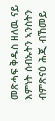መጽሓፍ ቅዱስ ዘለዉ ናይ እምነት ሰብኡትን ኣንስትን ብምጽናዕ ሕጂ ብኸመይ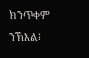ክንጥቀም ንኽእል፧